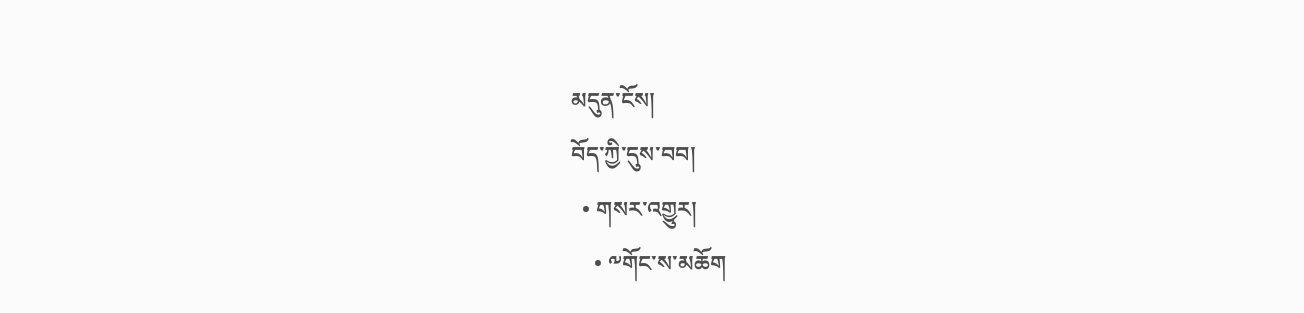མདུན་ངོས།
བོད་ཀྱི་དུས་བབ།
  • གསར་འགྱུར།
    • ༸གོང་ས་མཆོག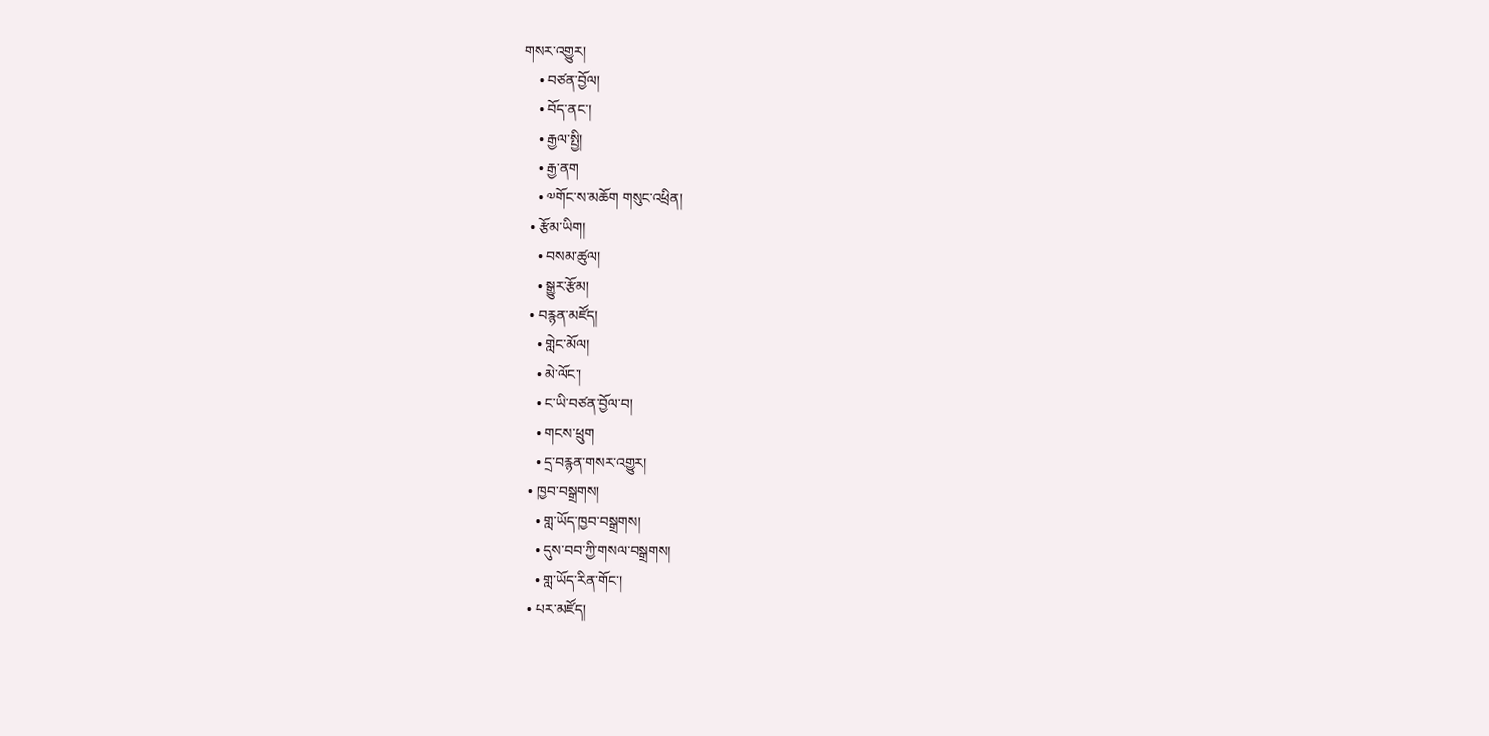གསར་འགྱུར།
    • བཙན་བྱོལ།
    • བོད་ནང་།
    • རྒྱལ་སྤྱི།
    • རྒྱ་ནག
    • ༧གོང་ས་མཆོག གསུང་འཕྲིན།
  • རྩོམ་ཡིག།
    • བསམ་ཚུལ།
    • སྒྱུར་རྩོམ།
  • བརྙན་མཛོད།
    • གླེང་མོལ།
    • མེ་ལོང་།
    • ང་ཡི་བཙན་བྱོལ་བ།
    • གངས་ཕྲུག
    • དྲ་བརྙན་གསར་འགྱུར།
  • ཁྱབ་བསྒྲགས།
    • གླ་ཡོད་ཁྱབ་བསྒྲགས།
    • དུས་བབ་ཀྱི་གསལ་བསྒྲགས།
    • གླ་ཡོད་རིན་གོང་།
  • པར་མཛོད།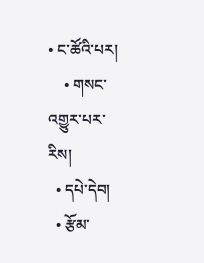• ང་ཚོའི་པར།
    • གསང་འགྱུར་པར་རིས།
  • དཔེ་དེབ།
  • རྩོམ་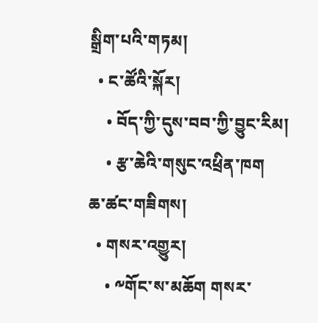སྒྲིག་པའི་གཏམ།
  • ང་ཚོའི་སྐོར།
    • བོད་ཀྱི་དུས་བབ་ཀྱི་བྱུང་རིམ།
    • རྩ་ཆེའི་གསུང་འཕྲིན་ཁག
ཆ་ཚང་གཟིགས།
  • གསར་འགྱུར།
    • ༸གོང་ས་མཆོག གསར་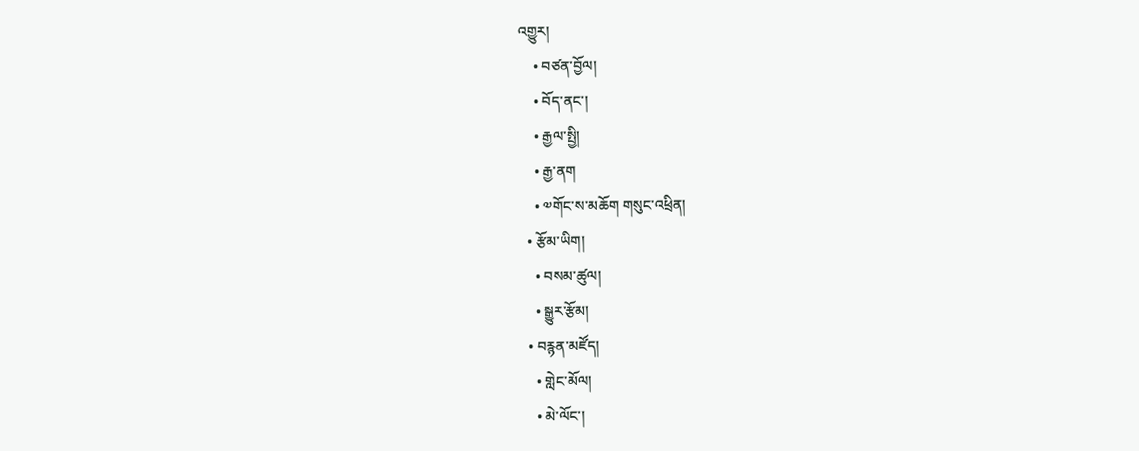འགྱུར།
    • བཙན་བྱོལ།
    • བོད་ནང་།
    • རྒྱལ་སྤྱི།
    • རྒྱ་ནག
    • ༧གོང་ས་མཆོག གསུང་འཕྲིན།
  • རྩོམ་ཡིག།
    • བསམ་ཚུལ།
    • སྒྱུར་རྩོམ།
  • བརྙན་མཛོད།
    • གླེང་མོལ།
    • མེ་ལོང་།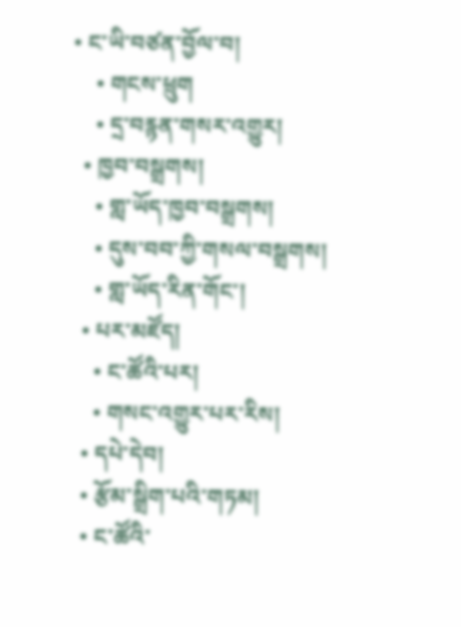• ང་ཡི་བཙན་བྱོལ་བ།
    • གངས་ཕྲུག
    • དྲ་བརྙན་གསར་འགྱུར།
  • ཁྱབ་བསྒྲགས།
    • གླ་ཡོད་ཁྱབ་བསྒྲགས།
    • དུས་བབ་ཀྱི་གསལ་བསྒྲགས།
    • གླ་ཡོད་རིན་གོང་།
  • པར་མཛོད།
    • ང་ཚོའི་པར།
    • གསང་འགྱུར་པར་རིས།
  • དཔེ་དེབ།
  • རྩོམ་སྒྲིག་པའི་གཏམ།
  • ང་ཚོའི་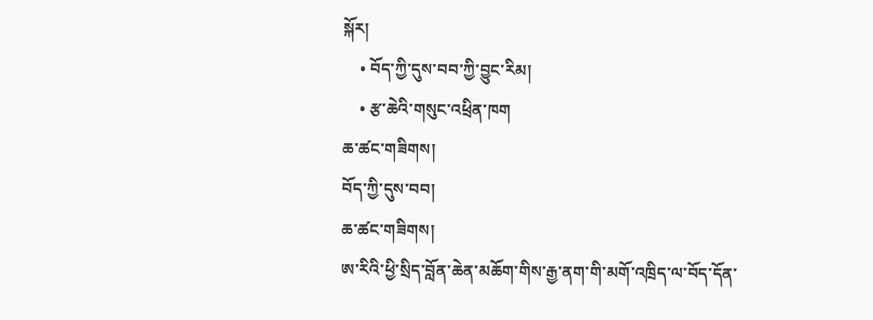སྐོར།
    • བོད་ཀྱི་དུས་བབ་ཀྱི་བྱུང་རིམ།
    • རྩ་ཆེའི་གསུང་འཕྲིན་ཁག
ཆ་ཚང་གཟིགས།
བོད་ཀྱི་དུས་བབ།
ཆ་ཚང་གཟིགས།
ཨ་རིའི་ཕྱི་སྲིད་བློན་ཆེན་མཆོག་གིས་རྒྱ་ནག་གི་མགོ་འཁྲིད་ལ་བོད་དོན་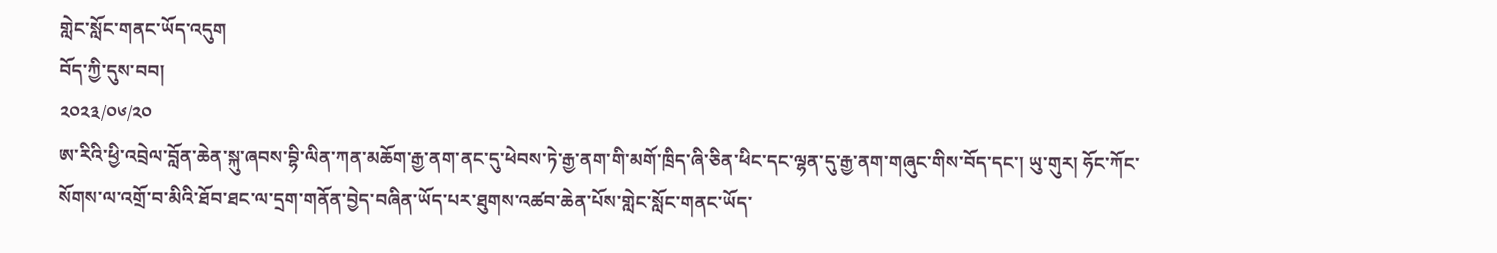གླེང་སློང་གནང་ཡོད་འདུག
བོད་ཀྱི་དུས་བབ།
༢༠༢༣/༠༦/༢༠
ཨ་རིའི་ཕྱི་འབྲེལ་བློན་ཆེན་སྐུ་ཞབས་བྷི་ལིན་ཀན་མཆོག་རྒྱ་ནག་ནང་དུ་ཕེབས་ཏེ་རྒྱ་ནག་གི་མགོ་ཁྲིད་ཞི་ཅིན་ཕིང་དང་ལྷན་དུ་རྒྱ་ནག་གཞུང་གིས་བོད་དང་། ཡུ་གུར། ཧོང་ཀོང་སོགས་ལ་འགྲོ་བ་མིའི་ཐོབ་ཐང་ལ་དྲག་གནོན་བྱེད་བཞིན་ཡོད་པར་ཐུགས་འཚབ་ཆེན་པོས་གླེང་སློང་གནང་ཡོད་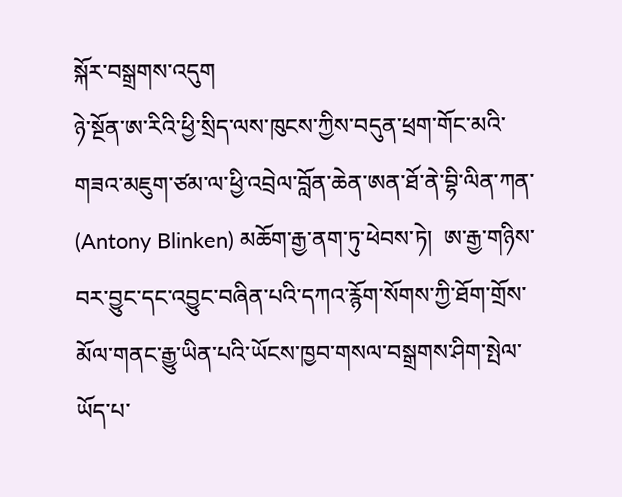སྐོར་བསྒྲགས་འདུག
ཉེ་སྔོན་ཨ་རིའི་ཕྱི་སྲིད་ལས་ཁུངས་ཀྱིས་བདུན་ཕྲག་གོང་མའི་གཟའ་མཇུག་ཙམ་ལ་ཕྱི་འབྲེལ་བློན་ཆེན་ཨན་ཐོ་ནེ་བྷི་ལིན་ཀན་ (Antony Blinken) མཆོག་རྒྱ་ནག་ཏུ་ཕེབས་ཏེ།  ཨ་རྒྱ་གཉིས་བར་བྱུང་དང་འབྱུང་བཞིན་པའི་དཀའ་རྙོག་སོགས་ཀྱི་ཐོག་གྲོས་མོལ་གནང་རྒྱུ་ཡིན་པའི་ཡོངས་ཁྱབ་གསལ་བསྒྲགས་ཤིག་སྤེལ་ཡོད་པ་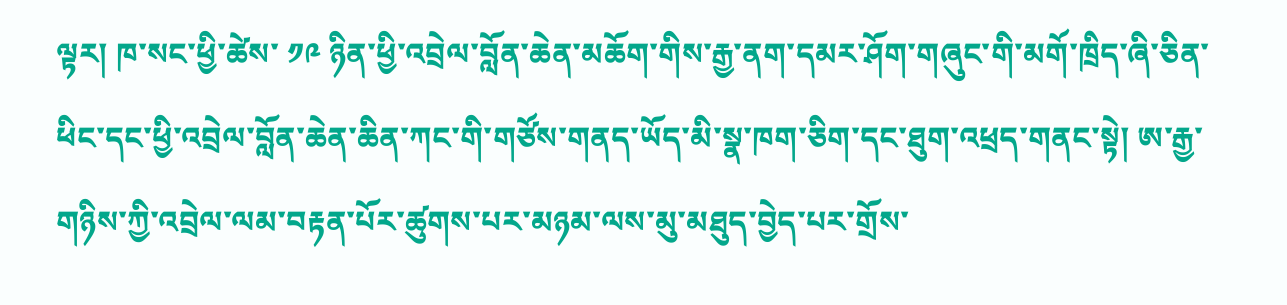ལྟར། ཁ་སང་ཕྱི་ཚེས་ ༡༩ ཉིན་ཕྱི་འབྲེལ་བློན་ཆེན་མཆོག་གིས་རྒྱ་ནག་དམར་ཤོག་གཞུང་གི་མགོ་ཁྲིད་ཞི་ཅིན་ཕིང་དང་ཕྱི་འབྲེལ་བློན་ཆེན་ཆིན་ཀང་གི་གཙོས་གནད་ཡོད་མི་སྣ་ཁག་ཅིག་དང་ཐུག་འཕྲད་གནང་སྟེ། ཨ་རྒྱ་གཉིས་ཀྱི་འབྲེལ་ལམ་བརྟན་པོར་ཚུགས་པར་མཉམ་ལས་མུ་མཐུད་བྱེད་པར་གྲོས་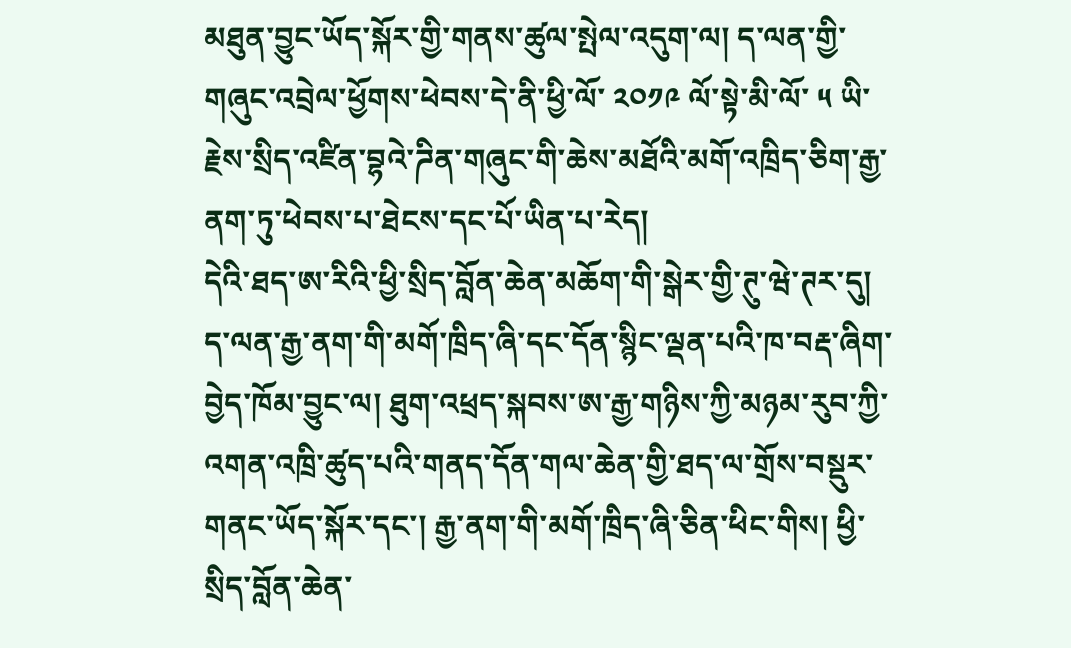མཐུན་བྱུང་ཡོད་སྐོར་གྱི་གནས་ཚུལ་སྤེལ་འདུག་ལ། ད་ལན་གྱི་གཞུང་འབྲེལ་ཕྱོགས་ཕེབས་དེ་ནི་ཕྱི་ལོ་ ༢༠༡༩ ལོ་སྟེ་མི་ལོ་ ༥ ཡི་རྗེས་སྲིད་འཛིན་བྷའེ་ཌིན་གཞུང་གི་ཆེས་མཐོའི་མགོ་འཁྲིད་ཅིག་རྒྱ་ནག་ཏུ་ཕེབས་པ་ཐེངས་དང་པོ་ཡིན་པ་རེད།
དེའི་ཐད་ཨ་རིའི་ཕྱི་སྲིད་བློན་ཆེན་མཆོག་གི་སྒེར་གྱི་ཊུ་ཝེ་ཊར་དུ། ད་ལན་རྒྱ་ནག་གི་མགོ་ཁྲིད་ཞི་དང་དོན་སྙིང་ལྡན་པའི་ཁ་བརྡ་ཞིག་བྱེད་ཁོམ་བྱུང་ལ། ཐུག་འཕྲད་སྐབས་ཨ་རྒྱ་གཉིས་ཀྱི་མཉམ་རུབ་ཀྱི་འགན་འཁྲི་ཚུད་པའི་གནད་དོན་གལ་ཆེན་གྱི་ཐད་ལ་གྲོས་བསྡུར་གནང་ཡོད་སྐོར་དང་། རྒྱ་ནག་གི་མགོ་ཁྲིད་ཞི་ཅིན་ཕིང་གིས། ཕྱི་སྲིད་བློན་ཆེན་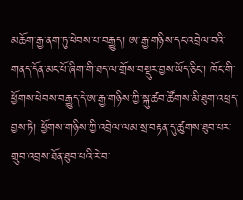མཆོག་རྒྱ་ནག་ཏུ་ཕེབས་པ་བརྒྱུད། ཨ་རྒྱ་གཉིས་དང་འབྲེལ་བའི་གནད་དོན་མང་པོ་ཞིག་གི་ཐད་ལ་གྲོས་བསྡུར་བྱས་ཡོད་ཅིང་། ཁོང་གི་ཕྱོགས་ཕེབས་བརྒྱུད་དེ་ཨ་རྒྱ་གཉིས་ཀྱི་སྐུ་ཚབ་ཚོགས་མི་ཐུག་འཕྲད་བྱས་ཏེ། ཕྱོགས་གཉིས་ཀྱི་འབྲེལ་ལམ་སྲ་བརྟན་དུ་ཚུགས་ཐུབ་པར་གྲུབ་འབྲས་ཐོན་ཐུབ་པའི་རེ་བ་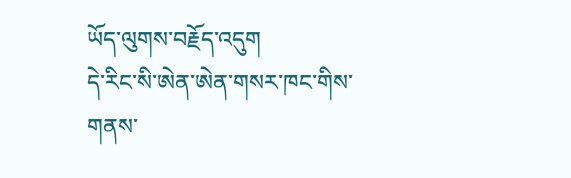ཡོད་ལུགས་བརྗོད་འདུག
དེ་རིང་སི་ཨེན་ཨེན་གསར་ཁང་གིས་གནས་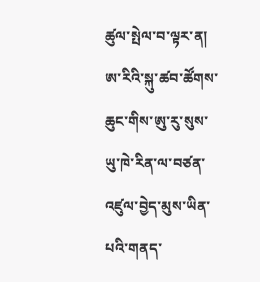ཚུལ་སྤེལ་བ་ལྟར་ན། ཨ་རིའི་སྐུ་ཚབ་ཚོགས་ཆུང་གིས་ཨུ་རུ་སུས་ཡུ་ཁེ་རིན་ལ་བཙན་འཛུལ་བྱེད་མུས་ཡིན་པའི་གནད་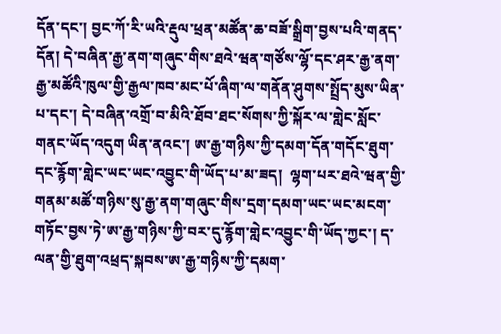དོན་དང་། བྱང་ཀོ་རི་ཡའི་རྡུལ་ཕྲན་མཚོན་ཆ་བཟོ་སྒྲིག་བྱས་པའི་གནད་དོན། དེ་བཞིན་རྒྱ་ནག་གཞུང་གིས་ཐའེ་ཝན་གཙོས་ལྷོ་དང་ཤར་རྒྱ་ནག་རྒྱ་མཚོའི་ཁུལ་གྱི་རྒྱལ་ཁབ་མང་པོ་ཞིག་ལ་གནོན་ཤུགས་སྤྲོད་མུས་ཡིན་པ་དང་། དེ་བཞིན་འགྲོ་བ་མིའི་ཐོབ་ཐང་སོགས་ཀྱི་སྐོར་ལ་གླེང་སློང་གནང་ཡོད་འདུག ཡིན་ནའང་། ཨ་རྒྱ་གཉིས་ཀྱི་དམག་དོན་གདོང་ཐུག་དང་རྙོག་གླེང་ཡང་ཡང་འབྱུང་གི་ཡོད་པ་མ་ཟད།  ལྷག་པར་ཐའེ་ཝན་གྱི་གནམ་མཚོ་གཉིས་སུ་རྒྱ་ནག་གཞུང་གིས་དྲག་དམག་ཡང་ཡང་མངག་གཏོང་བྱས་ཏེ་ཨ་རྒྱ་གཉིས་ཀྱི་བར་དུ་རྙོག་གླེང་འབྱུང་གི་ཡོད་ཀྱང་། ད་ལན་གྱི་ཐུག་འཕྲད་སྐབས་ཨ་རྒྱ་གཉིས་ཀྱི་དམག་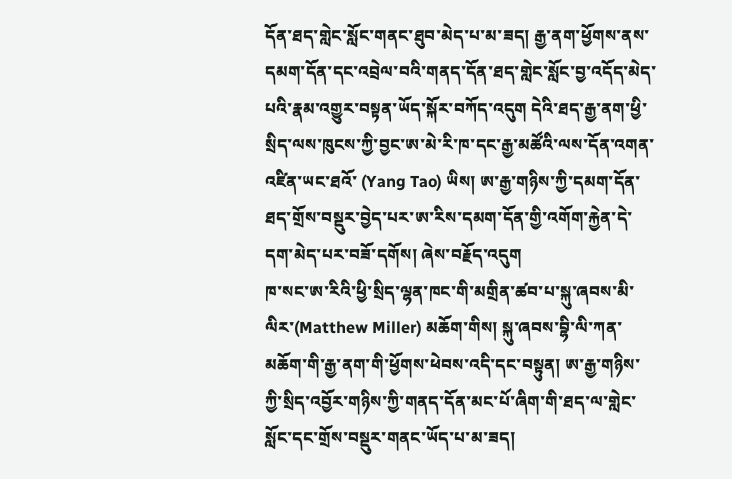དོན་ཐད་གླེང་སློང་གནང་ཐུབ་མེད་པ་མ་ཟད། རྒྱ་ནག་ཕྱོགས་ནས་དམག་དོན་དང་འབྲེལ་བའི་གནད་དོན་ཐད་གླེང་སློང་བྱ་འདོད་མེད་པའི་རྣམ་འགྱུར་བསྟན་ཡོད་སྐོར་བཀོད་འདུག དེའི་ཐད་རྒྱ་ནག་ཕྱི་སྲིད་ལས་ཁུངས་ཀྱི་བྱང་ཨ་མེ་རི་ཁ་དང་རྒྱ་མཚོའི་ལས་དོན་འགན་འཛིན་ཡང་ཐའོ་ (Yang Tao) ཡིས། ཨ་རྒྱ་གཉིས་ཀྱི་དམག་དོན་ཐད་གྲོས་བསྡུར་བྱེད་པར་ཨ་རིས་དམག་དོན་གྱི་འགོག་རྐྱེན་དེ་དག་མེད་པར་བཟོ་དགོས། ཞེས་བརྗོད་འདུག
ཁ་སང་ཨ་རིའི་ཕྱི་སྲིད་ལྷན་ཁང་གི་མགྲིན་ཚབ་པ་སྐུ་ཞབས་མི་ལིར་(Matthew Miller) མཆོག་གིས། སྐུ་ཞབས་བྷི་ལི་ཀན་མཆོག་གི་རྒྱ་ནག་གི་ཕྱོགས་ཕེབས་འདི་དང་བསྟུན། ཨ་རྒྱ་གཉིས་ཀྱི་སྲིད་འབྱོར་གཉིས་ཀྱི་གནད་དོན་མང་པོ་ཞིག་གི་ཐད་ལ་གླེང་སློང་དང་གྲོས་བསྡུར་གནང་ཡོད་པ་མ་ཟད།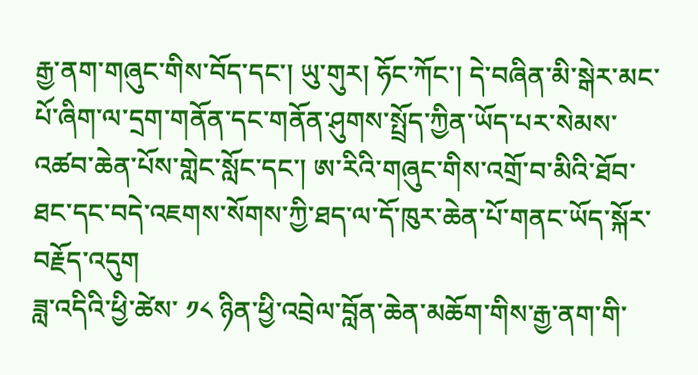རྒྱ་ནག་གཞུང་གིས་བོད་དང་། ཡུ་གུར། ཧོང་ཀོང་། དེ་བཞིན་མི་སྒེར་མང་པོ་ཞིག་ལ་དྲག་གནོན་དང་གནོན་ཤུགས་སྤྲོད་ཀྱིན་ཡོད་པར་སེམས་འཚབ་ཆེན་པོས་གླེང་སློང་དང་། ཨ་རིའི་གཞུང་གིས་འགྲོ་བ་མིའི་ཐོབ་ཐང་དང་བདེ་འཇགས་སོགས་ཀྱི་ཐད་ལ་དོ་ཁུར་ཆེན་པོ་གནང་ཡོད་སྐོར་བརྗོད་འདུག
ཟླ་འདིའི་ཕྱི་ཚེས་ ༡༨ ཉིན་ཕྱི་འབྲེལ་བློན་ཆེན་མཆོག་གིས་རྒྱ་ནག་གི་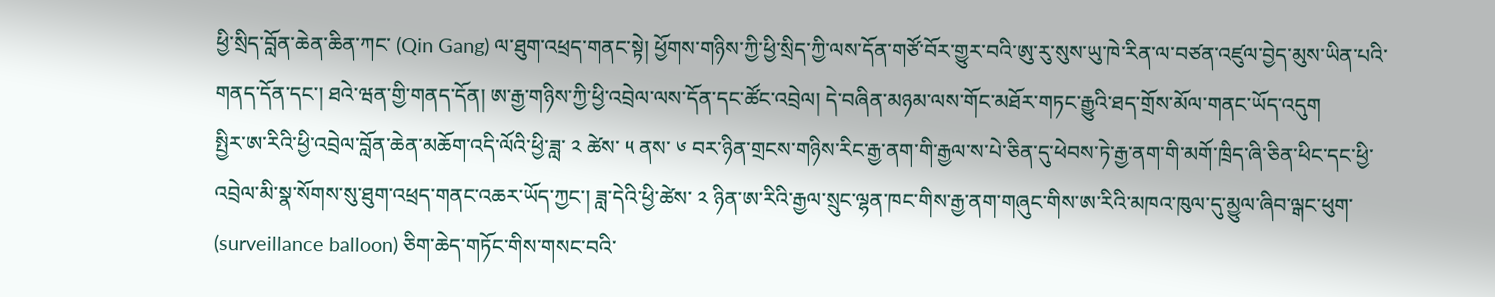ཕྱི་སྲིད་བློན་ཆེན་ཆིན་ཀང་ (Qin Gang) ལ་ཐུག་འཕྲད་གནང་སྟེ། ཕྱོགས་གཉིས་ཀྱི་ཕྱི་སྲིད་ཀྱི་ལས་དོན་གཙོ་བོར་གྱུར་བའི་ཨུ་རུ་སུས་ཡུ་ཁེ་རིན་ལ་བཙན་འཛུལ་བྱེད་མུས་ཡིན་པའི་གནད་དོན་དང་། ཐའེ་ཝན་གྱི་གནད་དོན། ཨ་རྒྱ་གཉིས་ཀྱི་ཕྱི་འབྲེལ་ལས་དོན་དང་ཚོང་འབྲེལ། དེ་བཞིན་མཉམ་ལས་གོང་མཐོར་གཏང་རྒྱུའི་ཐད་གྲོས་མོལ་གནང་ཡོད་འདུག
སྤྱིར་ཨ་རིའི་ཕྱི་འབྲེལ་བློན་ཆེན་མཆོག་འདི་ལོའི་ཕྱི་ཟླ་ ༢ ཚེས་ ༥ ནས་ ༦ བར་ཉིན་གྲངས་གཉིས་རིང་རྒྱ་ནག་གི་རྒྱལ་ས་པེ་ཅིན་དུ་ཕེབས་ཏེ་རྒྱ་ནག་གི་མགོ་ཁྲིད་ཞི་ཅིན་ཕིང་དང་ཕྱི་འབྲེལ་མི་སྣ་སོགས་སུ་ཐུག་འཕྲད་གནང་འཆར་ཡོད་ཀྱང་། ཟླ་དེའི་ཕྱི་ཚེས་ ༢ ཉིན་ཨ་རིའི་རྒྱལ་སྲུང་ལྷན་ཁང་གིས་རྒྱ་ནག་གཞུང་གིས་ཨ་རིའི་མཁའ་ཁུལ་དུ་མྱུལ་ཞིབ་ལྒང་ཕུག་ (surveillance balloon) ཅིག་ཆེད་གཏོང་གིས་གསང་བའི་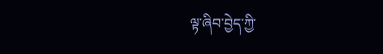ལྟ་ཞིབ་བྱེད་ཀྱི་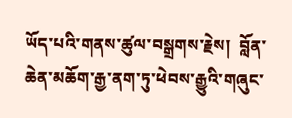ཡོད་པའི་གནས་ཚུལ་བསྒྲགས་རྗེས།  བློན་ཆེན་མཆོག་རྒྱ་ནག་ཏུ་ཕེབས་རྒྱུའི་གཞུང་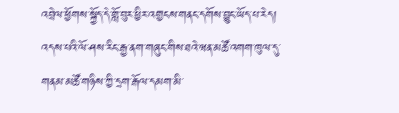འབྲེལ་ཕྱོགས་སྐྱོད་དེ་གློ་བུར་ཕྱིར་འགྱངས་གནང་དགོས་བྱུང་ཡོད་པ་རེད།
འདས་པའི་ལོ་ཤས་རིང་རྒྱ་ནག་གཞུང་གིས་ཐའེ་ཝན་མཚོ་འགག་ཁུལ་དུ་གནམ་མཚོ་གཉིས་ཀྱི་དྲག་རྒོལ་དམག་མི་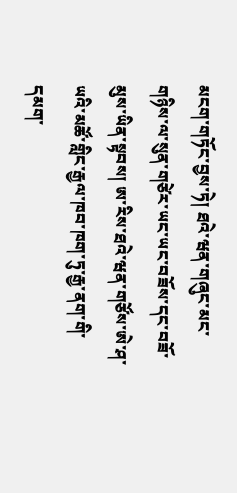མངག་གཏོང་བྱས་ཏེ། ཐའེ་ཝན་གཞུང་མང་གཉིས་ལ་སུན་གཙེར་ཡང་ཡང་བཟོས་དང་བཟོ་མུས་ཡིན་སྟབས། ཨ་རིས་ཐའེ་ཝན་གཙོས་ཨེ་ཤ་ཡའི་མཚོ་གླིང་རྒྱལ་ཁབ་ཁག་ཏུ་རྒྱ་ནག་གི་དམག་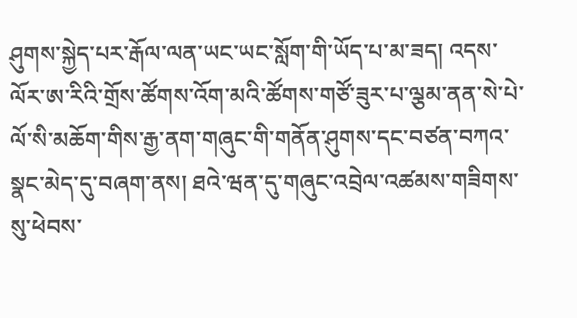ཤུགས་སྐྱེད་པར་རྒོལ་ལན་ཡང་ཡང་སློག་གི་ཡོད་པ་མ་ཟད། འདས་ལོར་ཨ་རིའི་གྲོས་ཚོགས་འོག་མའི་ཚོགས་གཙོ་ཟུར་པ་ལྕམ་ནན་སེ་པེ་ལོ་སི་མཆོག་གིས་རྒྱ་ནག་གཞུང་གི་གནོན་ཤུགས་དང་བཙན་བཀའ་སྣང་མེད་དུ་བཞག་ནས། ཐའེ་ཝན་དུ་གཞུང་འབྲེལ་འཚམས་གཟིགས་སུ་ཕེབས་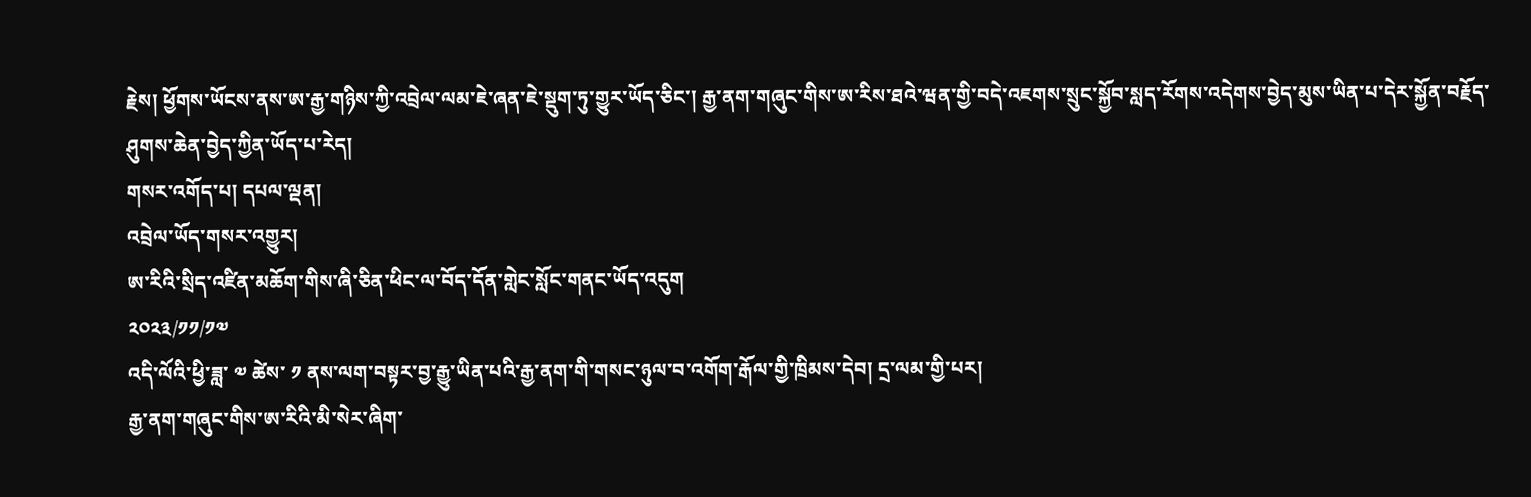རྗེས། ཕྱོགས་ཡོངས་ནས་ཨ་རྒྱ་གཉིས་ཀྱི་འབྲེལ་ལམ་ཇེ་ཞན་ཇེ་སྡུག་ཏུ་གྱུར་ཡོད་ཅིང་། རྒྱ་ནག་གཞུང་གིས་ཨ་རིས་ཐའེ་ཝན་གྱི་བདེ་འཇགས་སྲུང་སྐྱོབ་སླད་རོགས་འདེགས་བྱེད་མུས་ཡིན་པ་དེར་སྐྱོན་བརྗོད་ཤུགས་ཆེན་བྱེད་ཀྱིན་ཡོད་པ་རེད།
གསར་འགོད་པ། དཔལ་ལྡན།
འབྲེལ་ཡོད་གསར་འགྱུར།
ཨ་རིའི་སྲིད་འཛིན་མཆོག་གིས་ཞི་ཅིན་ཕིང་ལ་བོད་དོན་གླེང་སློང་གནང་ཡོད་འདུག
༢༠༢༣/༡༡/༡༧
འདི་ལོའི་ཕྱི་ཟླ་ ༧ ཚེས་ ༡ ནས་ལག་བསྟར་བྱ་རྒྱུ་ཡིན་པའི་རྒྱ་ནག་གི་གསང་ཉུལ་བ་འགོག་རྒོལ་གྱི་ཁྲིམས་དེབ། དྲ་ལམ་གྱི་པར།
རྒྱ་ནག་གཞུང་གིས་ཨ་རིའི་མི་སེར་ཞིག་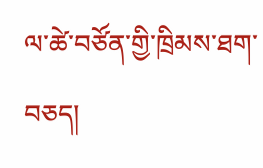ལ་ཚེ་བཙོན་གྱི་ཁྲིམས་ཐག་བཅད།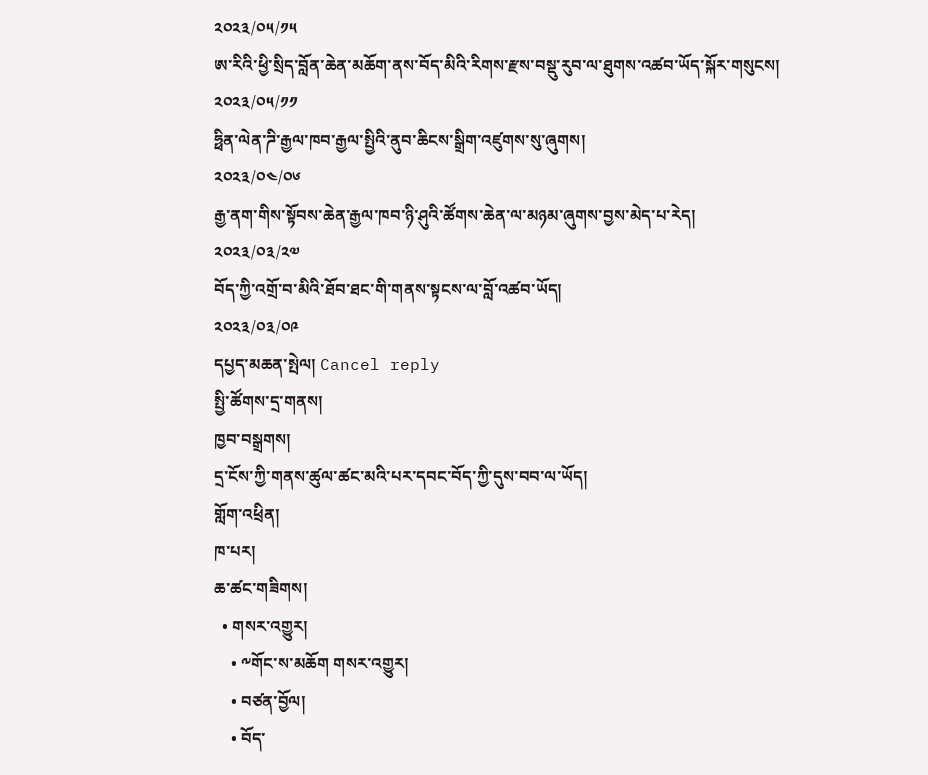༢༠༢༣/༠༥/༡༥
ཨ་རིའི་ཕྱི་སྲིད་བློན་ཆེན་མཆོག་ནས་བོད་མིའི་རིགས་རྫས་བསྡུ་རུབ་ལ་ཐུགས་འཚབ་ཡོད་སྐོར་གསུངས།
༢༠༢༣/༠༥/༡༡
ཧྥིན་ལེན་ཌི་རྒྱལ་ཁབ་རྒྱལ་སྤྱིའི་ནུབ་ཆིངས་སྒྲིག་འཛུགས་སུ་ཞུགས།
༢༠༢༣/༠༤/༠༦
རྒྱ་ནག་གིས་སྟོབས་ཆེན་རྒྱལ་ཁབ་ཉི་ཤུའི་ཚོགས་ཆེན་ལ་མཉམ་ཞུགས་བྱས་མེད་པ་རེད།
༢༠༢༣/༠༣/༢༧
བོད་ཀྱི་འགྲོ་བ་མིའི་ཐོབ་ཐང་གི་གནས་སྟངས་ལ་བློ་འཚབ་ཡོད།
༢༠༢༣/༠༣/༠༩
དཔྱད་མཆན་སྤེལ། Cancel reply
སྤྱི་ཚོགས་དྲ་གནས།
ཁྱབ་བསྒྲགས།
དྲ་ངོས་ཀྱི་གནས་ཚུལ་ཚང་མའི་པར་དབང་བོད་ཀྱི་དུས་བབ་ལ་ཡོད།
གློག་འཕྲིན།
ཁ་པར།
ཆ་ཚང་གཟིགས།
  • གསར་འགྱུར།
    • ༸གོང་ས་མཆོག གསར་འགྱུར།
    • བཙན་བྱོལ།
    • བོད་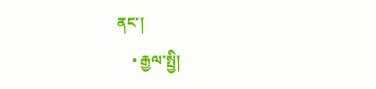ནང་།
    • རྒྱལ་སྤྱི།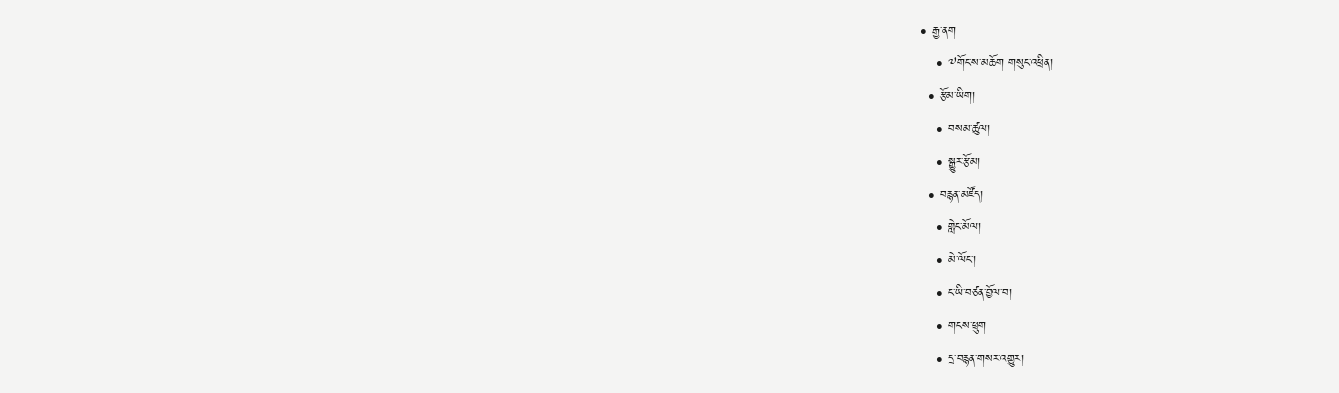• རྒྱ་ནག
    • ༧གོང་ས་མཆོག གསུང་འཕྲིན།
  • རྩོམ་ཡིག།
    • བསམ་ཚུལ།
    • སྒྱུར་རྩོམ།
  • བརྙན་མཛོད།
    • གླེང་མོལ།
    • མེ་ལོང་།
    • ང་ཡི་བཙན་བྱོལ་བ།
    • གངས་ཕྲུག
    • དྲ་བརྙན་གསར་འགྱུར།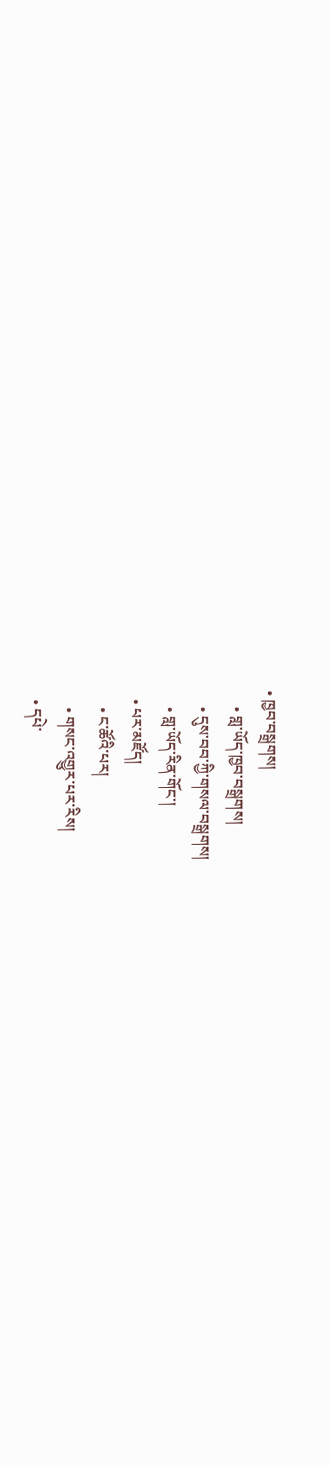• ཁྱབ་བསྒྲགས།
    • གླ་ཡོད་ཁྱབ་བསྒྲགས།
    • དུས་བབ་ཀྱི་གསལ་བསྒྲགས།
    • གླ་ཡོད་རིན་གོང་།
  • པར་མཛོད།
    • ང་ཚོའི་པར།
    • གསང་འགྱུར་པར་རིས།
  • དཔེ་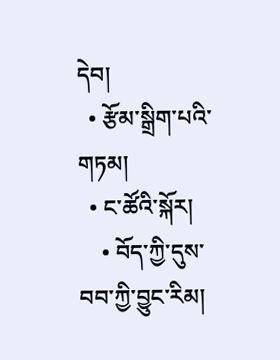དེབ།
  • རྩོམ་སྒྲིག་པའི་གཏམ།
  • ང་ཚོའི་སྐོར།
    • བོད་ཀྱི་དུས་བབ་ཀྱི་བྱུང་རིམ།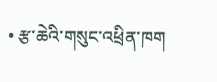• རྩ་ཆེའི་གསུང་འཕྲིན་ཁག